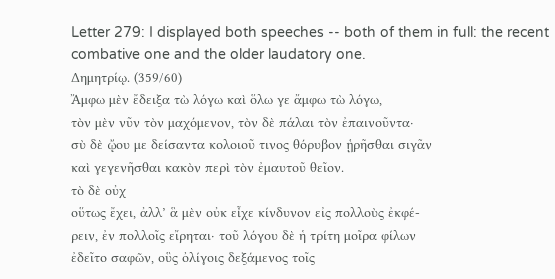Letter 279: I displayed both speeches -- both of them in full: the recent combative one and the older laudatory one.
Δημητρίῳ. (359/60)
Ἄμφω μὲν ἔδειξα τὼ λόγω καὶ ὅλω γε ἄμφω τὼ λόγω,
τὸν μὲν νῦν τὸν μαχόμενον, τὸν δὲ πάλαι τὸν ἐπαινοῦντα·
σὺ δὲ ᾤου με δείσαντα κολοιοῦ τινος θόρυβον ᾑρῆσθαι σιγᾶν
καὶ γεγενῆσθαι κακὸν περὶ τὸν ἐμαυτοῦ θεῖον.
τὸ δὲ οὐχ
οὕτως ἔχει, ἀλλ’ ἃ μὲν οὐκ εἶχε κίνδυνον εἰς πολλοὺς ἐκφέ-
ρειν, ἐν πολλοῖς εἴρηται· τοῦ λόγου δὲ ἡ τρίτη μοῖρα φίλων
ἐδεῖτο σαφῶν, οὓς ὀλίγοις δεξάμενος τοῖς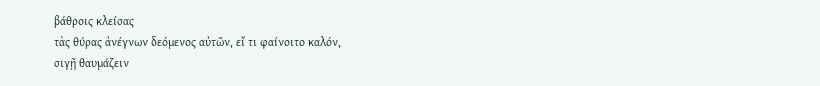βάθροις κλείσας
τὰς θύρας ἀνέγνων δεόμενος αὐτῶν, εἴ τι φαίνοιτο καλόν,
σιγῇ θαυμάζειν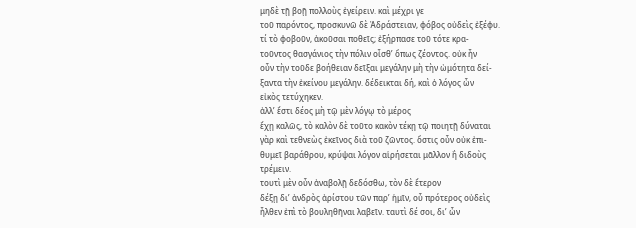μηδὲ τῇ βοῇ πολλοὺς ἐγείρειν. καὶ μέχρι γε
τοῦ παρόντος, προσκυνῶ δὲ Ἀδράστειαν, φόβος οὐδεὶς ἐξέφυ.
τί τὸ φοβοῦν, ἀκοῦσαι ποθεῖς; ἐξήρπασε τοῦ τότε κρα-
τοῦντος θασγάνιος τὴν πόλιν οἶσθ’ ὅπως ζέοντος. οὐκ ἦν
οὖν τὴν τοῦδε βοήθειαν δεῖξαι μεγάλην μὴ τὴν ὠμότητα δεί-
ξαντα τὴν ἐκείνου μεγάλην. δέδεικται δή, καὶ ὁ λόγος ὧν
εἰκὸς τετύχηκεν.
ἀλλ’ ἔστι δέος μὴ τῷ μὲν λόγῳ τὸ μέρος
ἔχῃ καλῶς, τὸ καλὸν δὲ τοῦτο κακὸν τέκῃ τῷ ποιητῇ δύναται
γὰρ καὶ τεθνεὼς ἐκεῖνος διὰ τοῦ ζῶντος. ὅστις οὖν οὐκ ἐπι-
θυμεῖ βαράθρου, κρύψαι λόγον αἱρήσεται μᾶλλον ἢ διδοὺς
τρέμειν.
τουτὶ μὲν οὖν ἀναβολῇ δεδόσθω, τὸν δὲ ἕτερον
δέξῃ δι’ ἀνδρὸς ἀρίστου τῶν παρ’ ἡμῖν, οὗ πρότερος οὐδεὶς
ἦλθεν ἐπὶ τὸ βουληθῆναι λαβεῖν. ταυτὶ δέ σοι, δι’ ὧν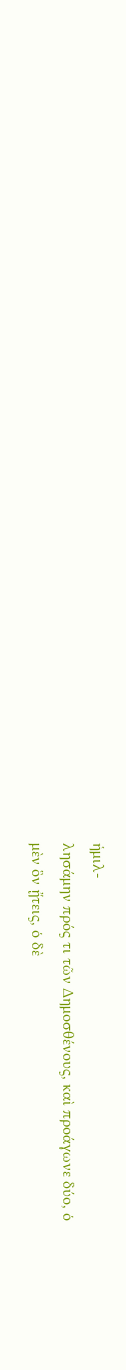ἡμιλ-
λησάμην πρός τι τῶν Δημοσθένους, καὶ προάγωνε δύο, ὁ
μὲν ὃν ᾔτεις, ὁ δὲ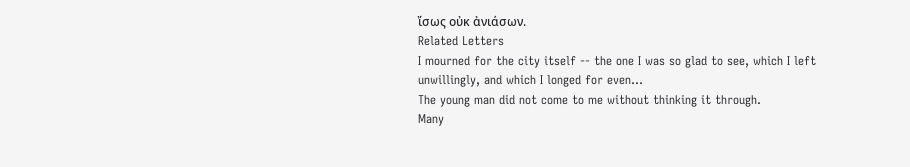ἴσως οὐκ ἀνιάσων.
Related Letters
I mourned for the city itself -- the one I was so glad to see, which I left unwillingly, and which I longed for even...
The young man did not come to me without thinking it through.
Many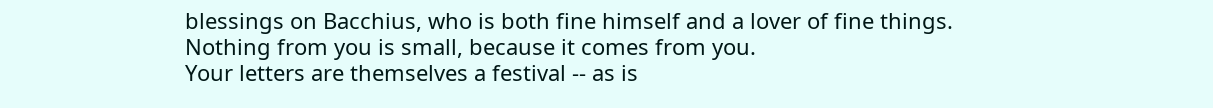blessings on Bacchius, who is both fine himself and a lover of fine things.
Nothing from you is small, because it comes from you.
Your letters are themselves a festival -- as is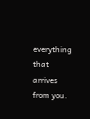everything that arrives from you.